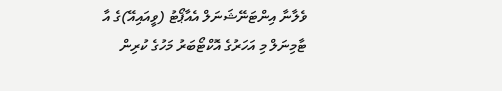ވެލާނާ އިންޓަނޭޝަނަލް އެއާޕޯޓު (ވީއައިއޭ)ގެ އާ ޓާމިނަލް މި އަހަރުގެ އޮކްޓޯބަރު މަހުގެ ކުރިން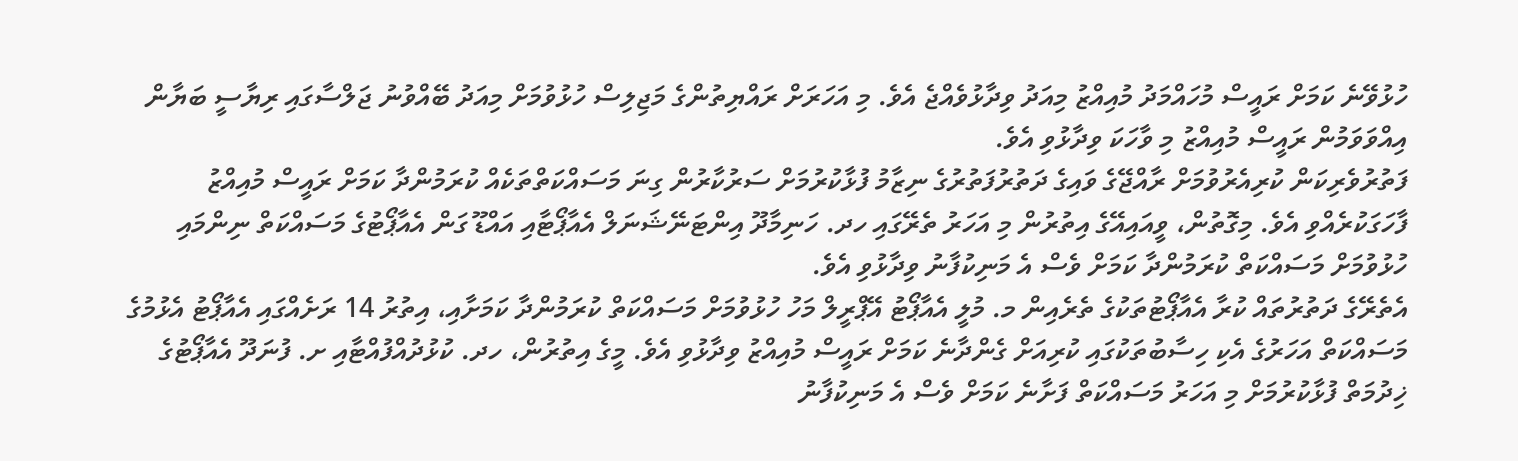ހުޅުވޭނެ ކަމަށް ރައީސް މުހައްމަދު މުއިއްޒު މިއަދު ވިދާޅުވެއްޖެ އެވެ. މި އަހަރަށް ރައްޔިތުންގެ މަޖިލިސް ހުޅުވުމަށް މިއަދު ބޭއްވުނު ޖަލްސާގައި ރިޔާސީ ބަޔާން އިއްވަވަމުން ރައީސް މުއިއްޒު މި ވާހަކަ ވިދާޅުވި އެވެ.
ފަތުރުވެރިކަން ކުރިއެރުވުމަށް ރާއްޖޭގެ ވައިގެ ދަތުރުފަތުރުގެ ނިޒާމު ފުޅާކުރުމަށް ސަރުކާރުން ގިނަ މަސައްކަތްތަކެއް ކުރަމުންދާ ކަމަށް ރައީސް މުއިއްޒު ފާހަގަކުރެއްވި އެވެ. މިގޮތުން، ވީއައިއޭގެ އިތުރުން މި އަހަރު ތެރޭގައި ހދ. ހަނިމާދޫ އިންޓަނޭޝަނަލް އެއާޕޯޓާއި އައްޑޫ ގަން އެއާޕޯޓުގެ މަސައްކަތް ނިންމައި ހުޅުވުމަށް މަސައްކަތް ކުރަމުންދާ ކަމަށް ވެސް އެ މަނިކުފާނު ވިދާޅުވި އެވެ.
އެތެރޭގެ ދަތުރުތައް ކުރާ އެއާޕޯޓުތަކުގެ ތެރެއިން މ. މުލީ އެއާޕޯޓު އޭޕްރީލް މަހު ހުޅުވުމަށް މަސައްކަތް ކުރަމުންދާ ކަމަށާއި، އިތުރު 14 ރަށެއްގައި އެއާޕޯޓު އެޅުމުގެ މަސައްކަތް އަހަރުގެ އެކި ހިސާބުތަކުގައި ކުރިއަށް ގެންދާނެ ކަމަށް ރައީސް މުއިއްޒު ވިދާޅުވި އެވެ. މީގެ އިތުރުން، ހދ. ކުޅުދުއްފުއްޓާއި ށ. ފުނަދޫ އެއާޕޯޓުގެ ޚިދުމަތް ފުޅާކުރުމަށް މި އަހަރު މަސައްކަތް ފަށާނެ ކަމަށް ވެސް އެ މަނިކުފާނު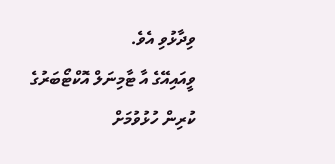ވިދާޅުވި އެވެ.
ވީއައިއޭގެ އާ ޓާމިނަލް އޮކްޓޯބަރުގެ ކުރިން ހުޅުވުމަށް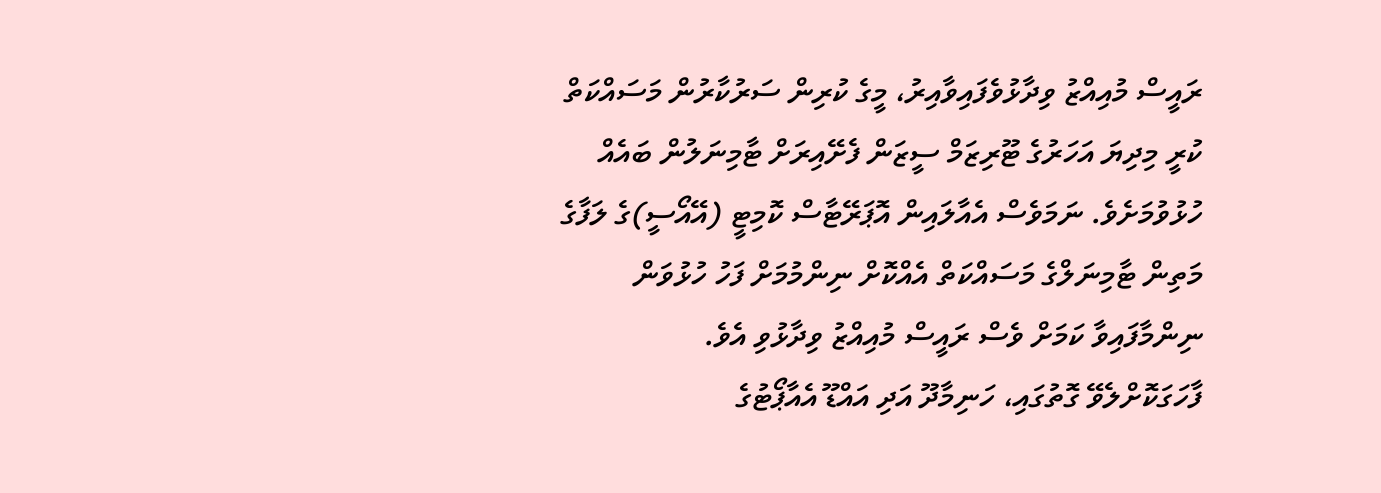ރައީސް މުއިއްޒު ވިދާޅުވެފައިވާއިރު، މީގެ ކުރިން ސަރުކާރުން މަސައްކަތް ކުރީ މިދިޔަ އަހަރުގެ ޓޫރިޒަމް ސީޒަން ފެށޭއިރަށް ޓާމިނަލުން ބައެއް ހުޅުވުމަށެވެ. ނަމަވެސް އެއާލައިން އޮޕަރޭޓާސް ކޮމިޓީ (އޭއޯސީ)ގެ ލަފާގެ މަތިން ޓާމިނަލްގެ މަސައްކަތް އެއްކޮށް ނިންމުމަށް ފަހު ހުޅުވަން ނިންމާފައިވާ ކަމަށް ވެސް ރައީސް މުއިއްޒު ވިދާޅުވި އެވެ.
ފާހަގަކޮށްލެވޭ ގޮތުގައި، ހަނިމާދޫ އަދި އައްޑޫ އެއާޕޯޓުގެ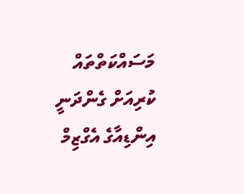މަސައްކަތްތައް ކުރިއަށް ގެންދަނީ އިންޑިއާގެ އެގްޒިމް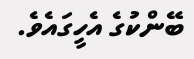ބޭންކުގެ އެހީގައެވެ.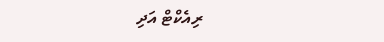ރިއެކްޓް އަދި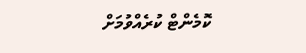ކޮމެންޓް ކުރެއްވުމަށް